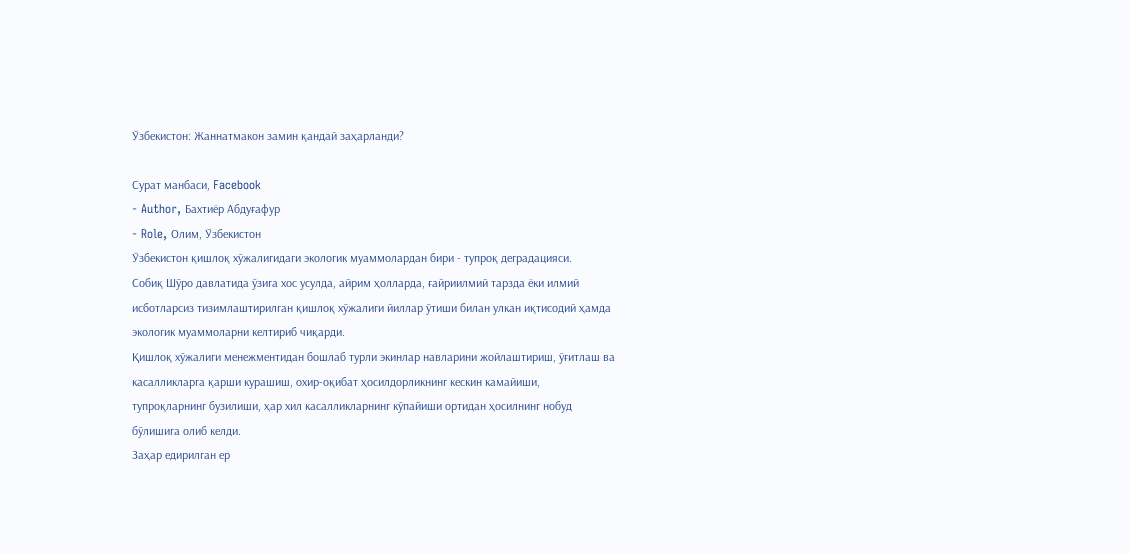Ўзбекистон: Жаннатмакон замин қандай заҳарланди?

Сурат манбаси, Facebook
- Author, Бахтиёр Абдуғафур
- Role, Олим, Ўзбекистон
Ўзбекистон қишлоқ хўжалигидаги экологик муаммолардан бири - тупроқ деградацияси.
Собиқ Шўро давлатида ўзига хос усулда, айрим ҳолларда, ғайриилмий тарзда ёки илмий исботларсиз тизимлаштирилган қишлоқ хўжалиги йиллар ўтиши билан улкан иқтисодий ҳамда экологик муаммоларни келтириб чиқарди.
Қишлоқ хўжалиги менежментидан бошлаб турли экинлар навларини жойлаштириш, ўғитлаш ва касалликларга қарши курашиш, охир-оқибат ҳосилдорликнинг кескин камайиши, тупроқларнинг бузилиши, ҳар хил касалликларнинг кўпайиши ортидан ҳосилнинг нобуд бўлишига олиб келди.
Заҳар едирилган ер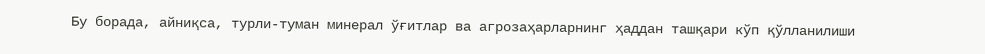Бу борада, айниқса, турли-туман минерал ўғитлар ва агрозаҳарларнинг ҳаддан ташқари кўп қўлланилиши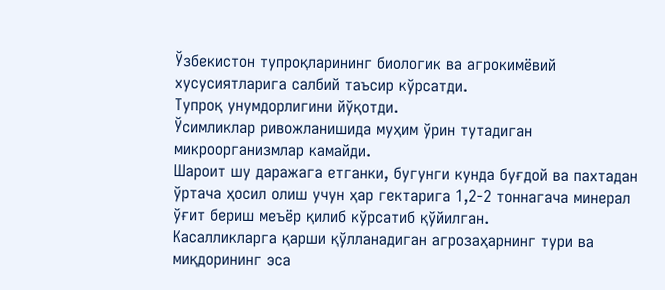Ўзбекистон тупроқларининг биологик ва агрокимёвий хусусиятларига салбий таъсир кўрсатди.
Тупроқ унумдорлигини йўқотди.
Ўсимликлар ривожланишида муҳим ўрин тутадиган микроорганизмлар камайди.
Шароит шу даражага етганки, бугунги кунда буғдой ва пахтадан ўртача ҳосил олиш учун ҳар гектарига 1,2-2 тоннагача минерал ўғит бериш меъёр қилиб кўрсатиб қўйилган.
Касалликларга қарши қўлланадиган агрозаҳарнинг тури ва миқдорининг эса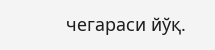чегараси йўқ.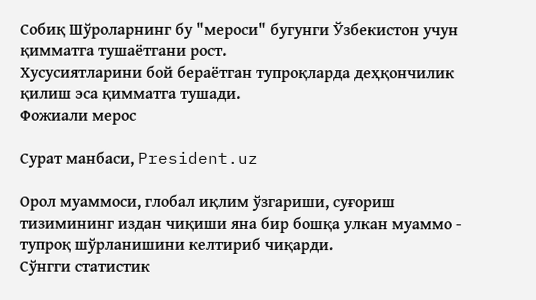Собиқ Шўроларнинг бу "мероси" бугунги Ўзбекистон учун қимматга тушаётгани рост.
Хусусиятларини бой бераётган тупроқларда деҳқончилик қилиш эса қимматга тушади.
Фожиали мерос

Сурат манбаси, President.uz

Орол муаммоси, глобал иқлим ўзгариши, суғориш тизимининг издан чиқиши яна бир бошқа улкан муаммо - тупроқ шўрланишини келтириб чиқарди.
Сўнгги статистик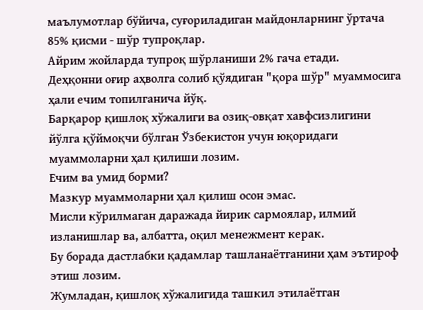маълумотлар бўйича, суғориладиган майдонларнинг ўртача 85% қисми - шўр тупроқлар.
Айрим жойларда тупроқ шўрланиши 2% гача етади.
Деҳқонни оғир аҳволга солиб қўядиган "қора шўр" муаммосига ҳали ечим топилганича йўқ.
Барқарор қишлоқ хўжалиги ва озиқ-овқат хавфсизлигини йўлга қўймоқчи бўлган Ўзбекистон учун юқоридаги муаммоларни ҳал қилиши лозим.
Ечим ва умид борми?
Мазкур муаммоларни ҳал қилиш осон эмас.
Мисли кўрилмаган даражада йирик сармоялар, илмий изланишлар ва, албатта, оқил менежмент керак.
Бу борада дастлабки қадамлар ташланаётганини ҳам эътироф этиш лозим.
Жумладан, қишлоқ хўжалигида ташкил этилаётган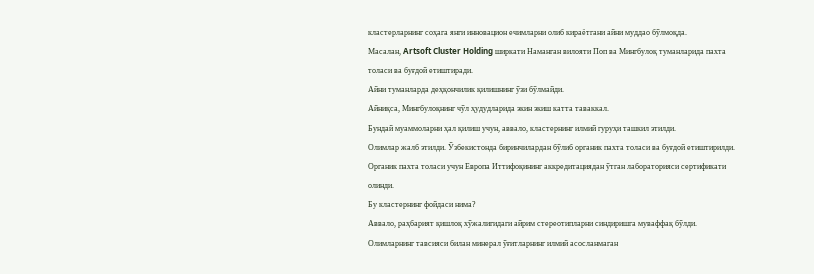кластерларнинг соҳага янги инновацион ечимларни олиб кираётгани айни муддао бўлмоқда.
Масалан, Artsoft Cluster Holding ширкати Наманган вилояти Поп ва Мингбулоқ туманларида пахта толаси ва буғдой етиштиради.
Айни туманларда деҳқончилик қилишнинг ўзи бўлмайди.
Айниқса, Мингбулоқнинг чўл ҳудудларида экин экиш катта таваккал.
Бундай муаммоларни ҳал қилиш учун, аввало, кластернинг илмий гуруҳи ташкил этилди.
Олимлар жалб этилди. Ўзбекистонда биринчилардан бўлиб органик пахта толаси ва буғдой етиштирилди.
Органик пахта толаси учун Европа Иттифоқининг аккредитациядан ўтган лабораторияси сертификати олинди.
Бу кластернинг фойдаси нима?
Аввало, раҳбарият қишлоқ хўжалигидаги айрим стереотипларни синдиришга муваффақ бўлди.
Олимларнинг тавсияси билан минерал ўғитларнинг илмий асосланмаган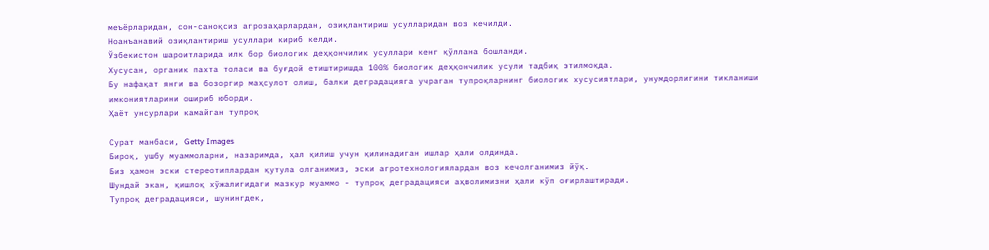меъёрларидан, сон-саноқсиз агрозаҳарлардан, озиқлантириш усулларидан воз кечилди.
Ноанъанавий озиқлантириш усуллари кириб келди.
Ўзбекистон шароитларида илк бор биологик деҳқончилик усуллари кенг қўллана бошланди.
Хусусан, органик пахта толаси ва буғдой етиштиришда 100% биологик деҳқончилик усули тадбиқ этилмоқда.
Бу нафақат янги ва бозоргир маҳсулот олиш, балки деградацияга учраган тупроқларнинг биологик хусусиятлари, унумдорлигини тикланиши имкониятларини ошириб юборди.
Ҳаёт унсурлари камайган тупроқ

Сурат манбаси, Getty Images
Бироқ, ушбу муаммоларни, назаримда, ҳал қилиш учун қилинадиган ишлар ҳали олдинда.
Биз ҳамон эски стереотиплардан қутула олганимиз, эски агротехнологиялардан воз кечолганимиз йўқ.
Шундай экан, қишлоқ хўжалигидаги мазкур муаммо - тупроқ деградацияси аҳволимизни ҳали кўп оғирлаштиради.
Тупроқ деградацияси, шунингдек,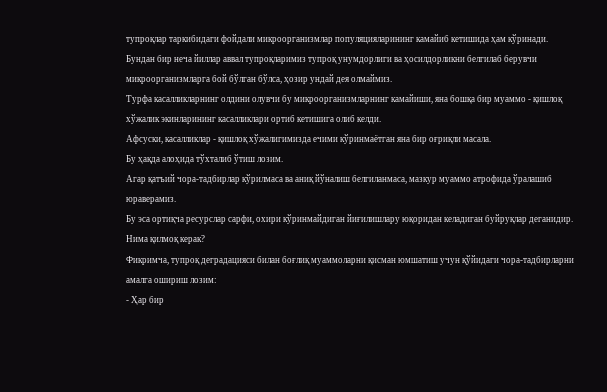тупроқлар таркибидаги фойдали микроорганизмлар популяцияларининг камайиб кетишида ҳам кўринади.
Бундан бир неча йиллар аввал тупроқларимиз тупроқ унумдорлиги ва ҳосилдорликни белгилаб берувчи микроорганизмларга бой бўлган бўлса, ҳозир ундай дея олмаймиз.
Турфа касалликларнинг олдини олувчи бу микроорганизмларнинг камайиши, яна бошқа бир муаммо - қишлоқ хўжалик экинларининг касалликлари ортиб кетишига олиб келди.
Афсуски, касалликлар - қишлоқ хўжалигимизда ечими кўринмаётган яна бир оғриқли масала.
Бу ҳақда алоҳида тўхталиб ўтиш лозим.
Агар қатъий чора-тадбирлар кўрилмаса ва аниқ йўналиш белгиланмаса, мазкур муаммо атрофида ўралашиб юраверамиз.
Бу эса ортиқча ресурслар сарфи, охири кўринмайдиган йиғилишлару юқоридан келадиган буйруқлар деганидир.
Нима қилмоқ керак?
Фикримча, тупроқ деградацияси билан боғлиқ муаммоларни қисман юмшатиш учун қўйидаги чора-тадбирларни амалга ошириш лозим:
- Ҳар бир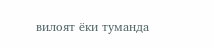вилоят ёки туманда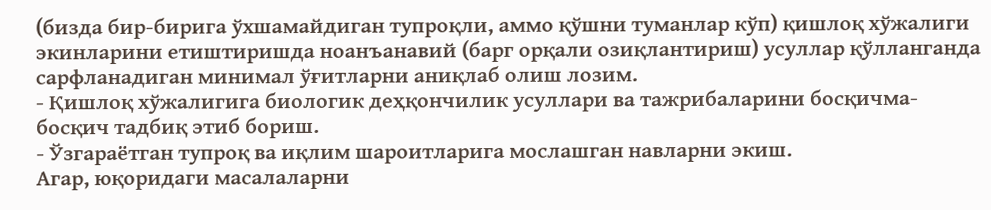(бизда бир-бирига ўхшамайдиган тупроқли, аммо қўшни туманлар кўп) қишлоқ хўжалиги экинларини етиштиришда ноанъанавий (барг орқали озиқлантириш) усуллар қўлланганда сарфланадиган минимал ўғитларни аниқлаб олиш лозим.
- Қишлоқ хўжалигига биологик деҳқончилик усуллари ва тажрибаларини босқичма-босқич тадбиқ этиб бориш.
- Ўзгараётган тупроқ ва иқлим шароитларига мослашган навларни экиш.
Агар, юқоридаги масалаларни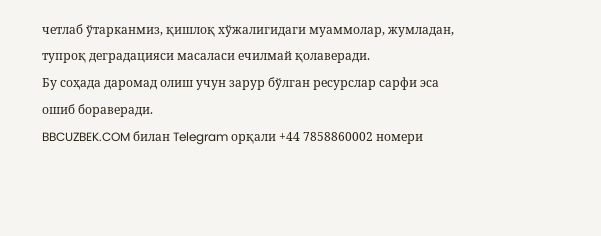четлаб ўтарканмиз, қишлоқ хўжалигидаги муаммолар, жумладан, тупроқ деградацияси масаласи ечилмай қолаверади.
Бу соҳада даромад олиш учун зарур бўлган ресурслар сарфи эса ошиб бораверади.
BBCUZBEK.COM билан Telegram орқали +44 7858860002 номери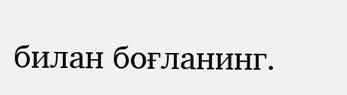билан боғланинг.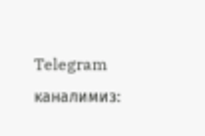Telegram каналимиз: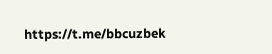https://t.me/bbcuzbek